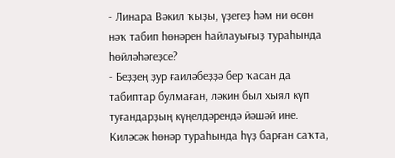- Линара Вәкил ҡыҙы, үҙегеҙ һәм ни өсөн нәҡ табип һөнәрен һайлауығыҙ тураһында һөйләһәгеҙсе?
- Беҙҙең ҙур ғаиләбеҙҙә бер ҡасан да табиптар булмаған, ләкин был хыял күп туғандарҙың күңелдәрендә йәшәй ине. Киләсәк һөнәр тураһында һүҙ барған саҡта,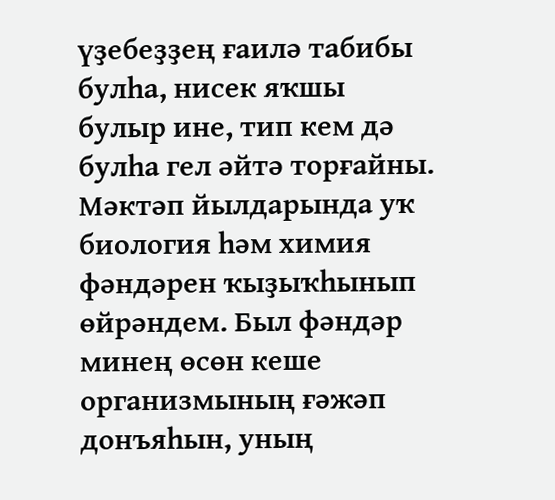үҙебеҙҙең ғаилә табибы булһа, нисек яҡшы булыр ине, тип кем дә булһа гел әйтә торғайны.
Мәктәп йылдарында уҡ биология һәм химия фәндәрен ҡыҙыҡһынып өйрәндем. Был фәндәр минең өсөн кеше организмының ғәжәп донъяһын, уның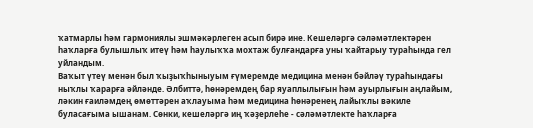ҡатмарлы һәм гармониялы эшмәкәрлеген асып бирә ине. Кешеләргә сәләмәтлектәрен һаҡларға булышлыҡ итеү һәм һаулыҡҡа мохтаж булғандарға уны ҡайтарыу тураһында гел уйландым.
Ваҡыт үтеү менән был ҡыҙыҡһыныуым ғүмеремде медицина менән бәйләү тураһындағы ныҡлы ҡарарға әйләнде. Әлбиттә, һөнәремдең бар яуаплылығын һәм ауырлығын аңлайым, ләкин ғаиләмдең өмөттәрен аҡлауыма һәм медицина һөнәренең лайыҡлы вәкиле буласағыма ышанам. Сөнки, кешеләргә иң ҡәҙерлеһе - сәләмәтлекте һаҡларға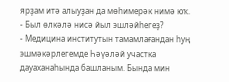ярҙам итә алыуҙан да мөһимерәк нимә юҡ.
- Был өлкәлә нисә йыл эшләйһегеҙ?
- Медицина институтын тамамлағандан һуң эшмәкәрлегемде Һәүәләй участка дауаханаһында башланым. Бында мин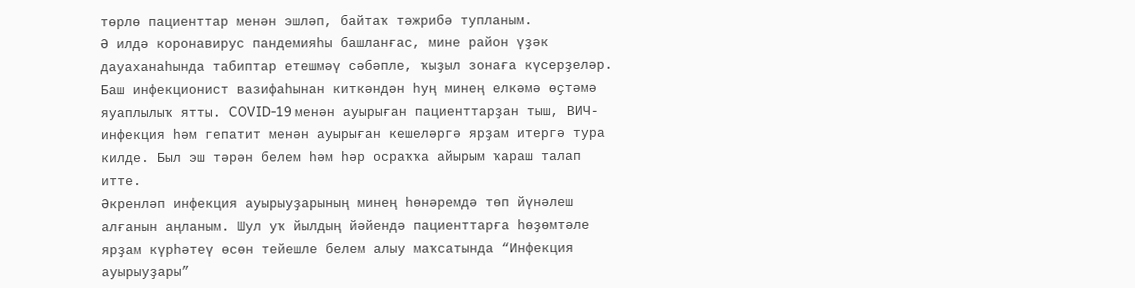төрлө пациенттар менән эшләп, байтаҡ тәжрибә тупланым.
Ә илдә коронавирус пандемияһы башланғас, мине район үҙәк дауаханаһында табиптар етешмәү сәбәпле, ҡыҙыл зонаға күсерҙеләр. Баш инфекционист вазифаһынан киткәндән һуң минең елкәмә өҫтәмә яуаплылыҡ ятты. COVID-19 менән ауырыған пациенттарҙан тыш, ВИЧ-инфекция һәм гепатит менән ауырыған кешеләргә ярҙам итергә тура килде. Был эш тәрән белем һәм һәр осраҡҡа айырым ҡараш талап итте.
Әкренләп инфекция ауырыуҙарының минең һөнәремдә төп йүнәлеш алғанын аңланым. Шул уҡ йылдың йәйендә пациенттарға һөҙөмтәле ярҙам күрһәтеү өсөн тейешле белем алыу маҡсатында “Инфекция ауырыуҙары”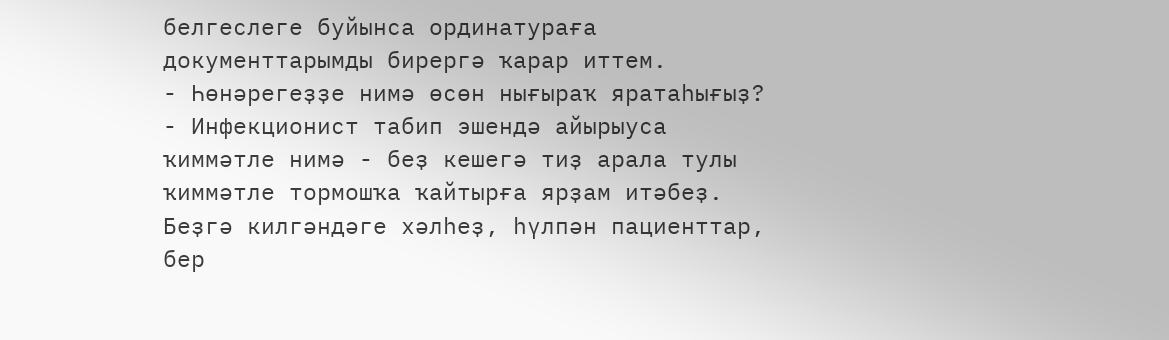белгеслеге буйынса ординатураға документтарымды бирергә ҡарар иттем.
- Һөнәрегеҙҙе нимә өсөн нығыраҡ яратаһығыҙ?
- Инфекционист табип эшендә айырыуса ҡиммәтле нимә - беҙ кешегә тиҙ арала тулы ҡиммәтле тормошҡа ҡайтырға ярҙам итәбеҙ. Беҙгә килгәндәге хәлһеҙ, һүлпән пациенттар, бер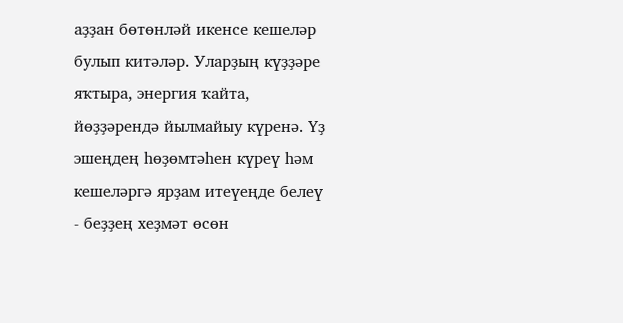аҙҙан бөтөнләй икенсе кешеләр булып китәләр. Уларҙың күҙҙәре яҡтыра, энергия ҡайта, йөҙҙәрендә йылмайыу күренә. Үҙ эшеңдең һөҙөмтәһен күреү һәм кешеләргә ярҙам итеүеңде белеү - беҙҙең хеҙмәт өсөн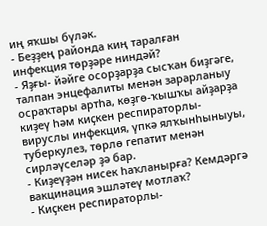иң яҡшы бүләк.
- Беҙҙең районда киң таралған инфекция төрҙәре ниндәй?
- Яҙғы- йәйге осорҙарҙа сысҡан биҙгәге, талпан энцефалиты менән зарарланыу осраҡтары артһа, көҙгө-ҡышҡы айҙарҙа киҙеү һәм киҫкен респираторлы-вируслы инфекция, үпкә ялҡынһыныуы, туберкулез, төрлө гепатит менән сирләүселәр ҙә бар.
- Киҙеүҙән нисек һаҡланырға? Кемдәргә вакцинация эшләтеү мотлаҡ?
- Киҫкен респираторлы-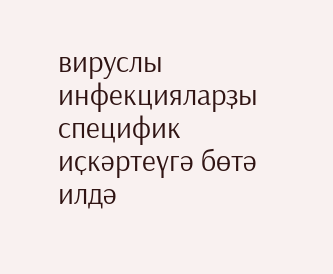вируслы инфекцияларҙы специфик иҫкәртеүгә бөтә илдә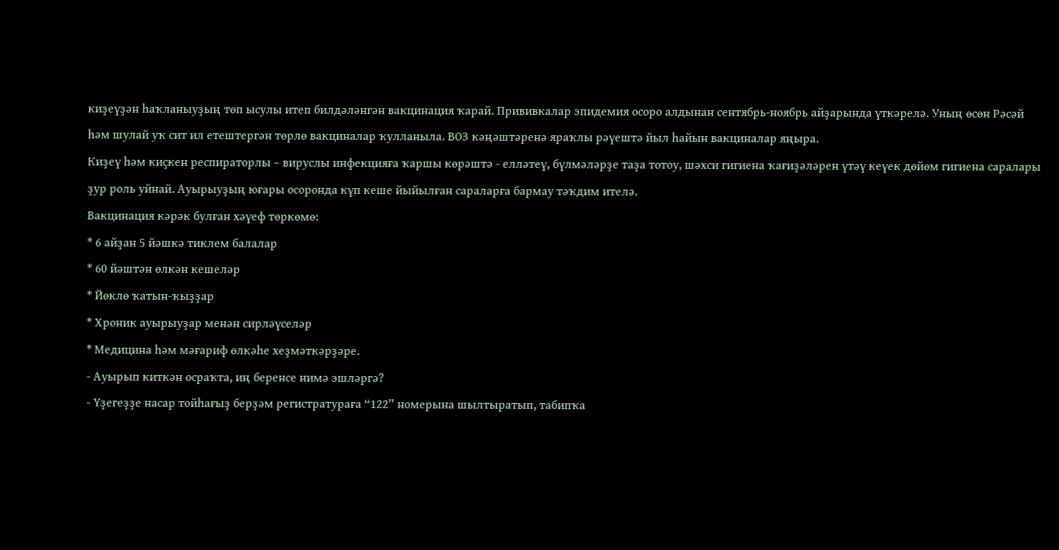киҙеүҙән һаҡланыуҙың төп ысулы итеп билдәләнгән вакцинация ҡарай. Прививкалар эпидемия осоро алдынан сентябрь-ноябрь айҙарында үткәрелә. Уның өсөн Рәсәй һәм шулай уҡ сит ил етештергән төрлө вакциналар ҡулланыла. ВОЗ кәңәштәренә яраҡлы рәүештә йыл һайын вакциналар яңыра.
Киҙеү һәм киҫкен респираторлы – вируслы инфекцияға ҡаршы көрәштә - елләтеү, бүлмәләрҙе таҙа тотоу, шәхси гигиена ҡағиҙәләрен үтәү кеүек дөйөм гигиена саралары ҙур роль уйнай. Ауырыуҙың юғары осоронда күп кеше йыйылған сараларға бармау тәҡдим ителә.
Вакцинация кәрәк булған хәүеф төркөмө:
* 6 айҙан 5 йәшкә тиклем балалар
* 60 йәштән өлкән кешеләр
* Йөклө ҡатын-ҡыҙҙар
* Хроник ауырыуҙар менән сирләүселәр
* Медицина һәм мәғариф өлкәһе хеҙмәткәрҙәре.
- Ауырып киткән осраҡта, иң беренсе нимә эшләргә?
- Үҙегеҙҙе насар тойһағыҙ берҙәм регистратураға “122” номерына шылтыратып, табипҡа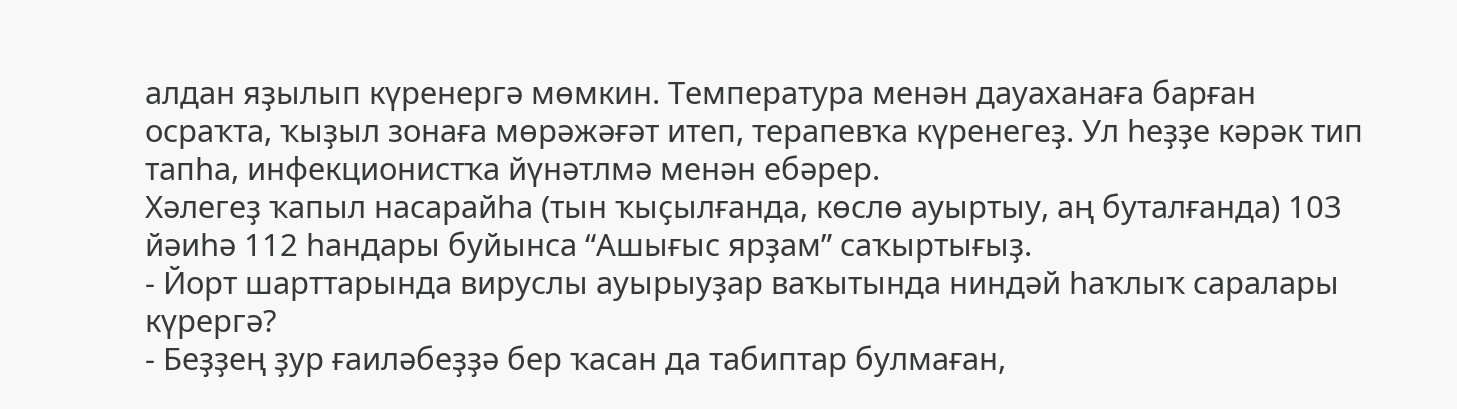алдан яҙылып күренергә мөмкин. Температура менән дауаханаға барған осраҡта, ҡыҙыл зонаға мөрәжәғәт итеп, терапевҡа күренегеҙ. Ул һеҙҙе кәрәк тип тапһа, инфекционистҡа йүнәтлмә менән ебәрер.
Хәлегеҙ ҡапыл насарайһа (тын ҡыҫылғанда, көслө ауыртыу, аң буталғанда) 103 йәиһә 112 һандары буйынса “Ашығыс ярҙам” саҡыртығыҙ.
- Йорт шарттарында вируслы ауырыуҙар ваҡытында ниндәй һаҡлыҡ саралары күрергә?
- Беҙҙең ҙур ғаиләбеҙҙә бер ҡасан да табиптар булмаған,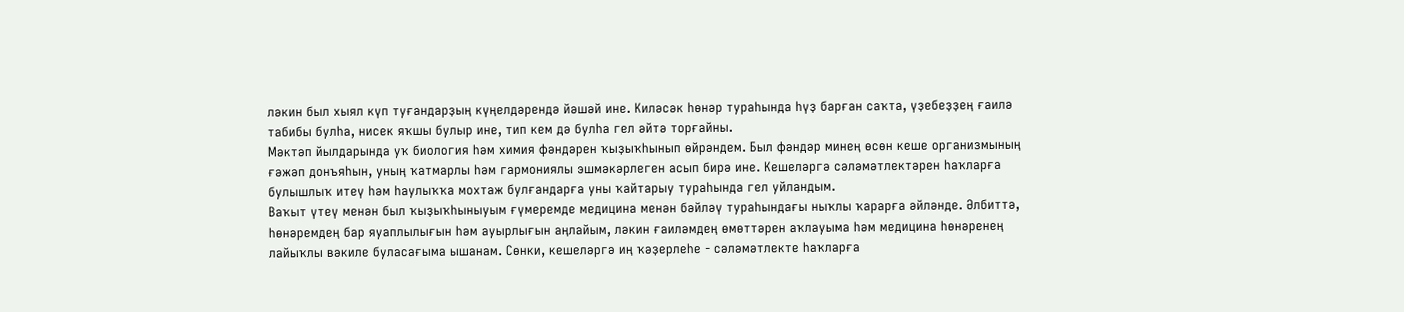ләкин был хыял күп туғандарҙың күңелдәрендә йәшәй ине. Киләсәк һөнәр тураһында һүҙ барған саҡта, үҙебеҙҙең ғаилә табибы булһа, нисек яҡшы булыр ине, тип кем дә булһа гел әйтә торғайны.
Мәктәп йылдарында уҡ биология һәм химия фәндәрен ҡыҙыҡһынып өйрәндем. Был фәндәр минең өсөн кеше организмының ғәжәп донъяһын, уның ҡатмарлы һәм гармониялы эшмәкәрлеген асып бирә ине. Кешеләргә сәләмәтлектәрен һаҡларға булышлыҡ итеү һәм һаулыҡҡа мохтаж булғандарға уны ҡайтарыу тураһында гел уйландым.
Ваҡыт үтеү менән был ҡыҙыҡһыныуым ғүмеремде медицина менән бәйләү тураһындағы ныҡлы ҡарарға әйләнде. Әлбиттә, һөнәремдең бар яуаплылығын һәм ауырлығын аңлайым, ләкин ғаиләмдең өмөттәрен аҡлауыма һәм медицина һөнәренең лайыҡлы вәкиле буласағыма ышанам. Сөнки, кешеләргә иң ҡәҙерлеһе - сәләмәтлекте һаҡларға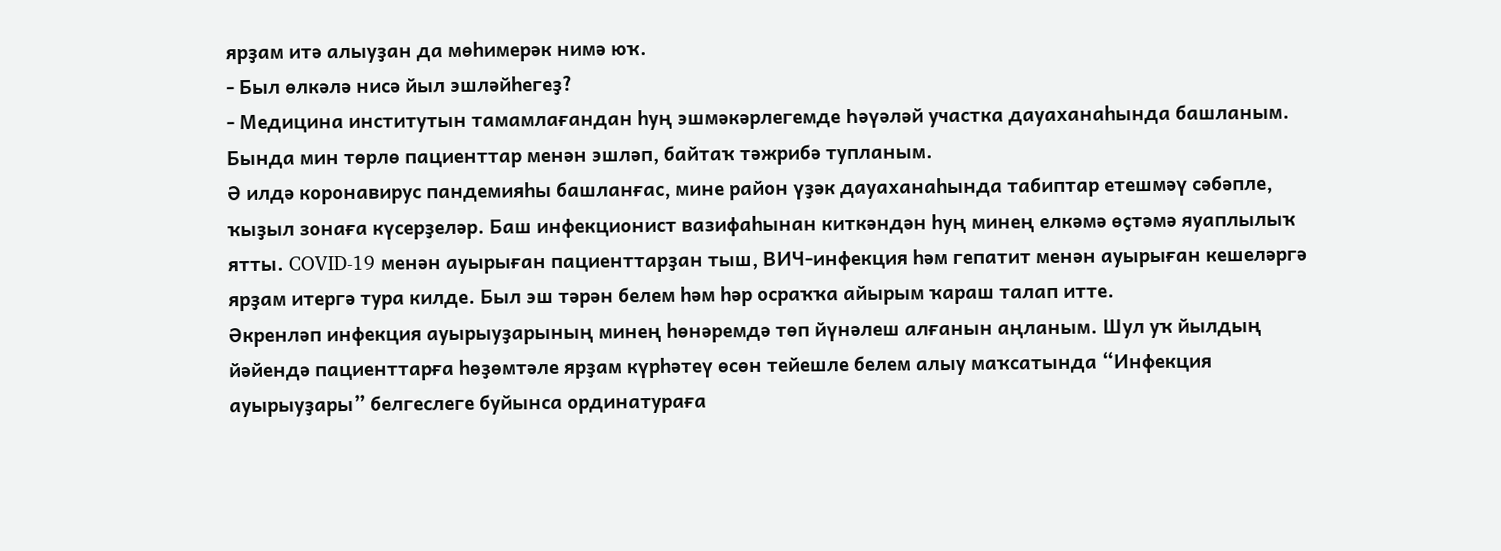ярҙам итә алыуҙан да мөһимерәк нимә юҡ.
- Был өлкәлә нисә йыл эшләйһегеҙ?
- Медицина институтын тамамлағандан һуң эшмәкәрлегемде Һәүәләй участка дауаханаһында башланым. Бында мин төрлө пациенттар менән эшләп, байтаҡ тәжрибә тупланым.
Ә илдә коронавирус пандемияһы башланғас, мине район үҙәк дауаханаһында табиптар етешмәү сәбәпле, ҡыҙыл зонаға күсерҙеләр. Баш инфекционист вазифаһынан киткәндән һуң минең елкәмә өҫтәмә яуаплылыҡ ятты. COVID-19 менән ауырыған пациенттарҙан тыш, ВИЧ-инфекция һәм гепатит менән ауырыған кешеләргә ярҙам итергә тура килде. Был эш тәрән белем һәм һәр осраҡҡа айырым ҡараш талап итте.
Әкренләп инфекция ауырыуҙарының минең һөнәремдә төп йүнәлеш алғанын аңланым. Шул уҡ йылдың йәйендә пациенттарға һөҙөмтәле ярҙам күрһәтеү өсөн тейешле белем алыу маҡсатында “Инфекция ауырыуҙары” белгеслеге буйынса ординатураға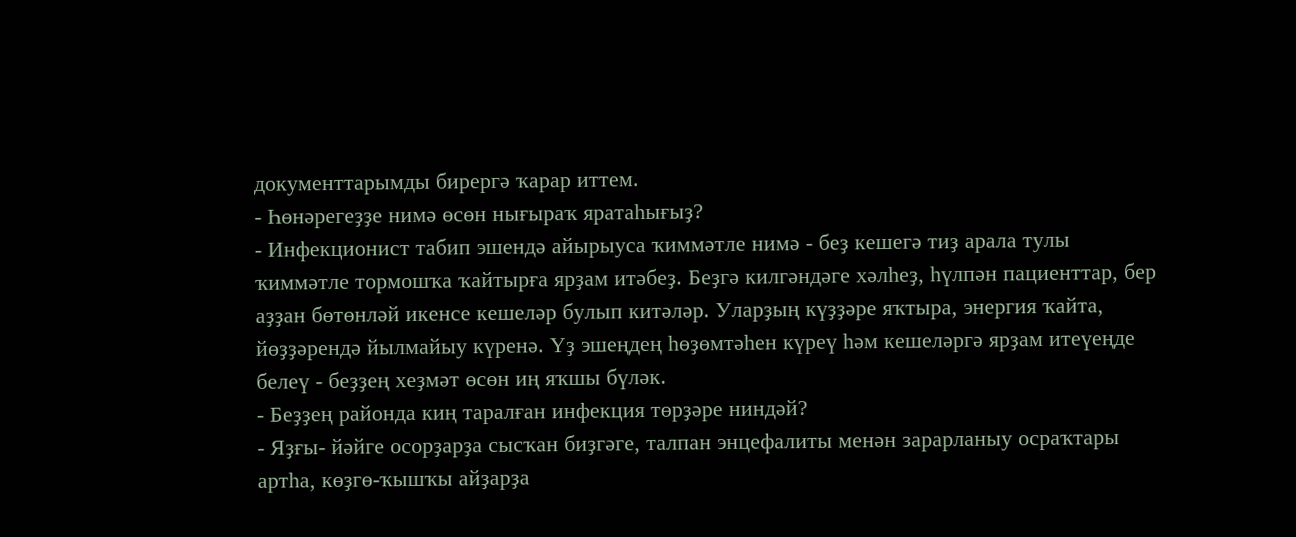документтарымды бирергә ҡарар иттем.
- Һөнәрегеҙҙе нимә өсөн нығыраҡ яратаһығыҙ?
- Инфекционист табип эшендә айырыуса ҡиммәтле нимә - беҙ кешегә тиҙ арала тулы ҡиммәтле тормошҡа ҡайтырға ярҙам итәбеҙ. Беҙгә килгәндәге хәлһеҙ, һүлпән пациенттар, бер аҙҙан бөтөнләй икенсе кешеләр булып китәләр. Уларҙың күҙҙәре яҡтыра, энергия ҡайта, йөҙҙәрендә йылмайыу күренә. Үҙ эшеңдең һөҙөмтәһен күреү һәм кешеләргә ярҙам итеүеңде белеү - беҙҙең хеҙмәт өсөн иң яҡшы бүләк.
- Беҙҙең районда киң таралған инфекция төрҙәре ниндәй?
- Яҙғы- йәйге осорҙарҙа сысҡан биҙгәге, талпан энцефалиты менән зарарланыу осраҡтары артһа, көҙгө-ҡышҡы айҙарҙа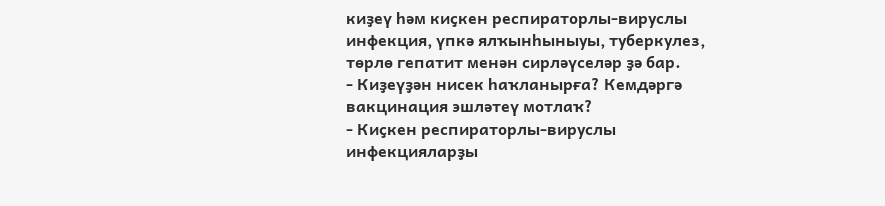киҙеү һәм киҫкен респираторлы-вируслы инфекция, үпкә ялҡынһыныуы, туберкулез, төрлө гепатит менән сирләүселәр ҙә бар.
- Киҙеүҙән нисек һаҡланырға? Кемдәргә вакцинация эшләтеү мотлаҡ?
- Киҫкен респираторлы-вируслы инфекцияларҙы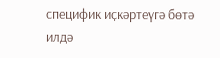специфик иҫкәртеүгә бөтә илдә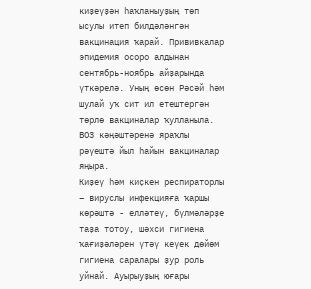киҙеүҙән һаҡланыуҙың төп ысулы итеп билдәләнгән вакцинация ҡарай. Прививкалар эпидемия осоро алдынан сентябрь-ноябрь айҙарында үткәрелә. Уның өсөн Рәсәй һәм шулай уҡ сит ил етештергән төрлө вакциналар ҡулланыла. ВОЗ кәңәштәренә яраҡлы рәүештә йыл һайын вакциналар яңыра.
Киҙеү һәм киҫкен респираторлы – вируслы инфекцияға ҡаршы көрәштә - елләтеү, бүлмәләрҙе таҙа тотоу, шәхси гигиена ҡағиҙәләрен үтәү кеүек дөйөм гигиена саралары ҙур роль уйнай. Ауырыуҙың юғары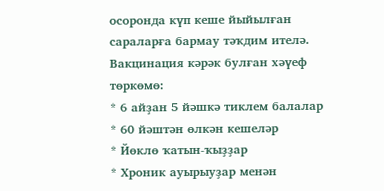осоронда күп кеше йыйылған сараларға бармау тәҡдим ителә.
Вакцинация кәрәк булған хәүеф төркөмө:
* 6 айҙан 5 йәшкә тиклем балалар
* 60 йәштән өлкән кешеләр
* Йөклө ҡатын-ҡыҙҙар
* Хроник ауырыуҙар менән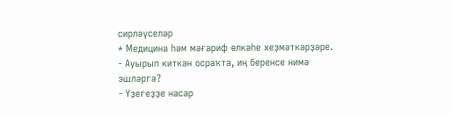сирләүселәр
* Медицина һәм мәғариф өлкәһе хеҙмәткәрҙәре.
- Ауырып киткән осраҡта, иң беренсе нимә эшләргә?
- Үҙегеҙҙе насар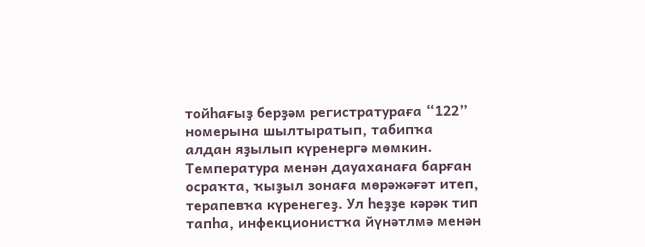тойһағыҙ берҙәм регистратураға “122” номерына шылтыратып, табипҡа алдан яҙылып күренергә мөмкин. Температура менән дауаханаға барған осраҡта, ҡыҙыл зонаға мөрәжәғәт итеп, терапевҡа күренегеҙ. Ул һеҙҙе кәрәк тип тапһа, инфекционистҡа йүнәтлмә менән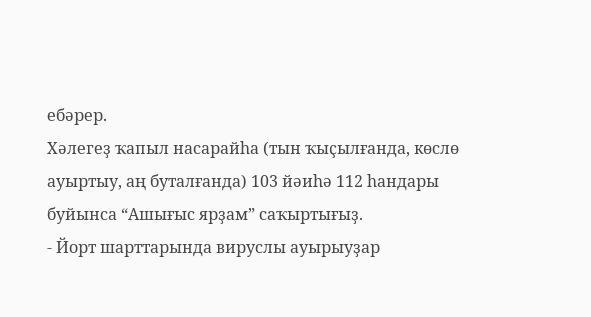ебәрер.
Хәлегеҙ ҡапыл насарайһа (тын ҡыҫылғанда, көслө ауыртыу, аң буталғанда) 103 йәиһә 112 һандары буйынса “Ашығыс ярҙам” саҡыртығыҙ.
- Йорт шарттарында вируслы ауырыуҙар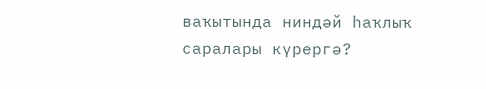ваҡытында ниндәй һаҡлыҡ саралары күрергә?